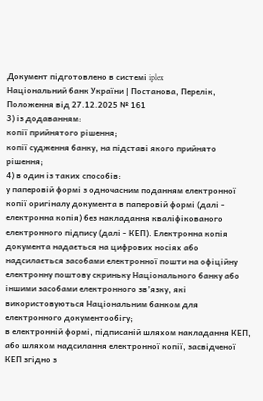Документ підготовлено в системі iplex
Національний банк України | Постанова, Перелік, Положення від 27.12.2025 № 161
3) із додаванням:
копії прийнятого рішення;
копії судження банку, на підставі якого прийнято рішення;
4) в один із таких способів:
у паперовій формі з одночасним поданням електронної копії оригіналу документа в паперовій формі (далі - електронна копія) без накладання кваліфікованого електронного підпису (далі - КЕП). Електронна копія документа надається на цифрових носіях або надсилається засобами електронної пошти на офіційну електронну поштову скриньку Національного банку або іншими засобами електронного зв’язку, які використовуються Національним банком для електронного документообігу;
в електронній формі, підписаній шляхом накладання КЕП, або шляхом надсилання електронної копії, засвідченої КЕП згідно з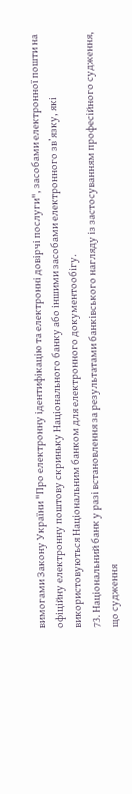вимогами Закону України "Про електронну ідентифікацію та електронні довірчі послуги", засобами електронної пошти на офіційну електронну поштову скриньку Національного банку або іншими засобами електронного зв’язку, які використовуються Національним банком для електронного документообігу.
73. Національний банк у разі встановлення за результатами банківського нагляду із застосуванням професійного судження, що судження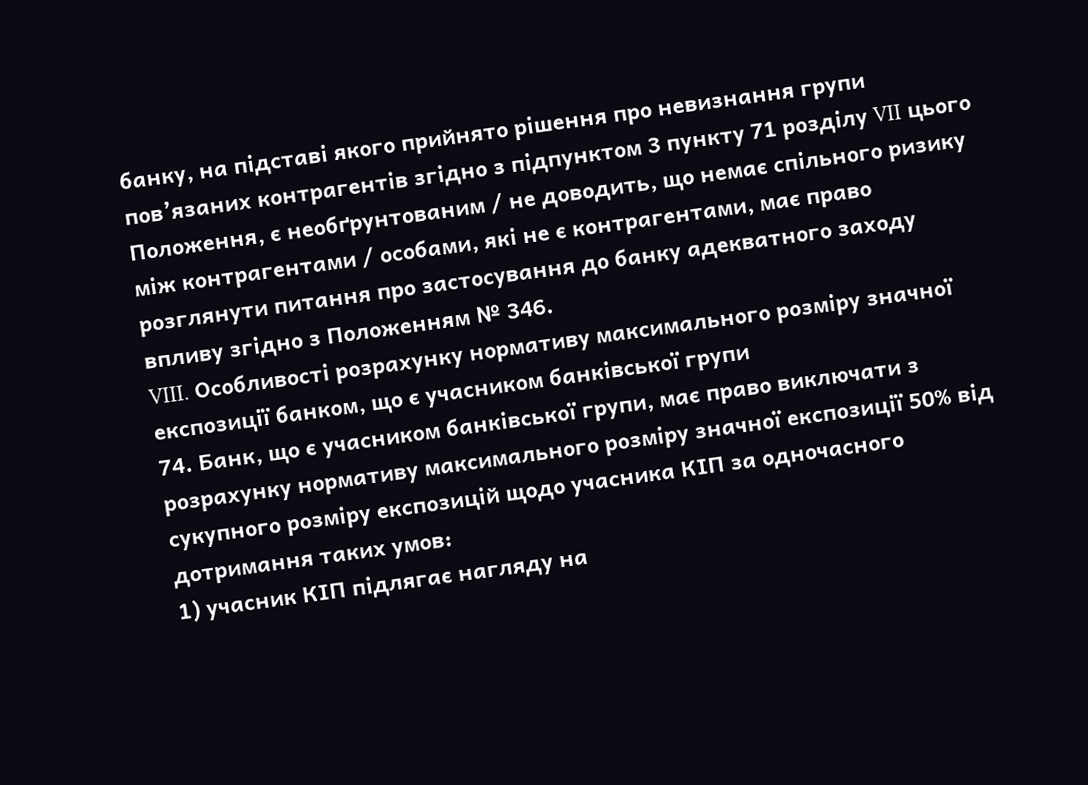банку, на підставі якого прийнято рішення про невизнання групи пов’язаних контрагентів згідно з підпунктом 3 пункту 71 розділу VII цього Положення, є необґрунтованим / не доводить, що немає спільного ризику між контрагентами / особами, які не є контрагентами, має право розглянути питання про застосування до банку адекватного заходу впливу згідно з Положенням № 346.
VIII. Особливості розрахунку нормативу максимального розміру значної експозиції банком, що є учасником банківської групи
74. Банк, що є учасником банківської групи, має право виключати з розрахунку нормативу максимального розміру значної експозиції 50% від сукупного розміру експозицій щодо учасника КІП за одночасного дотримання таких умов:
1) учасник КІП підлягає нагляду на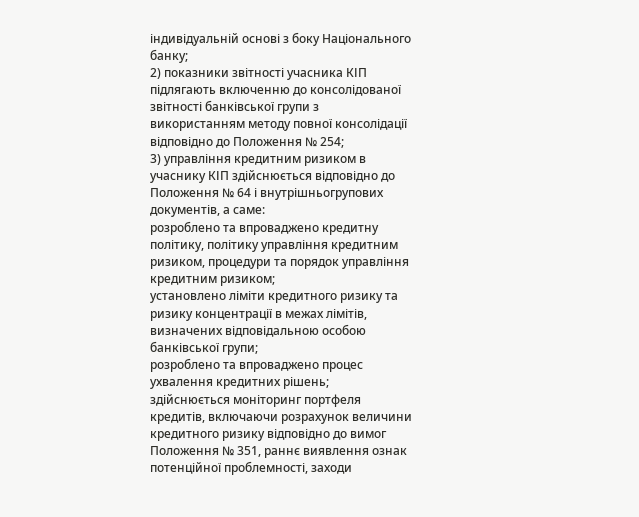індивідуальній основі з боку Національного банку;
2) показники звітності учасника КІП підлягають включенню до консолідованої звітності банківської групи з використанням методу повної консолідації відповідно до Положення № 254;
3) управління кредитним ризиком в учаснику КІП здійснюється відповідно до Положення № 64 і внутрішньогрупових документів, а саме:
розроблено та впроваджено кредитну політику, політику управління кредитним ризиком, процедури та порядок управління кредитним ризиком;
установлено ліміти кредитного ризику та ризику концентрації в межах лімітів, визначених відповідальною особою банківської групи;
розроблено та впроваджено процес ухвалення кредитних рішень;
здійснюється моніторинг портфеля кредитів, включаючи розрахунок величини кредитного ризику відповідно до вимог Положення № 351, раннє виявлення ознак потенційної проблемності, заходи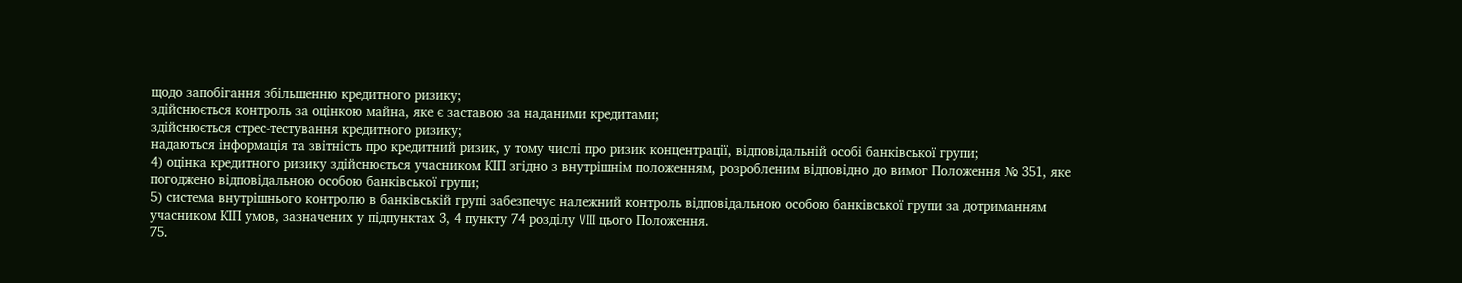щодо запобігання збільшенню кредитного ризику;
здійснюється контроль за оцінкою майна, яке є заставою за наданими кредитами;
здійснюється стрес-тестування кредитного ризику;
надаються інформація та звітність про кредитний ризик, у тому числі про ризик концентрації, відповідальній особі банківської групи;
4) оцінка кредитного ризику здійснюється учасником КІП згідно з внутрішнім положенням, розробленим відповідно до вимог Положення № 351, яке погоджено відповідальною особою банківської групи;
5) система внутрішнього контролю в банківській групі забезпечує належний контроль відповідальною особою банківської групи за дотриманням учасником КІП умов, зазначених у підпунктах 3, 4 пункту 74 розділу VIII цього Положення.
75.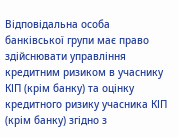Відповідальна особа банківської групи має право здійснювати управління кредитним ризиком в учаснику КІП (крім банку) та оцінку кредитного ризику учасника КІП (крім банку) згідно з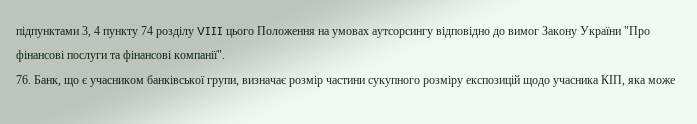підпунктами 3, 4 пункту 74 розділу VIII цього Положення на умовах аутсорсингу відповідно до вимог Закону України "Про фінансові послуги та фінансові компанії".
76. Банк, що є учасником банківської групи, визначає розмір частини сукупного розміру експозицій щодо учасника КІП, яка може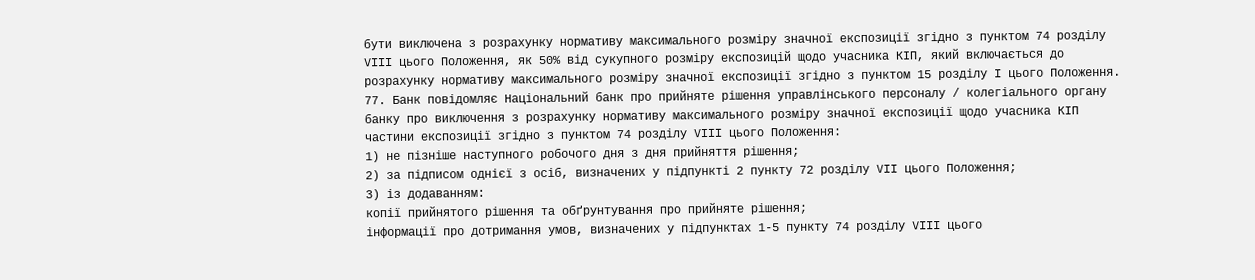бути виключена з розрахунку нормативу максимального розміру значної експозиції згідно з пунктом 74 розділу VIII цього Положення, як 50% від сукупного розміру експозицій щодо учасника КІП, який включається до розрахунку нормативу максимального розміру значної експозиції згідно з пунктом 15 розділу I цього Положення.
77. Банк повідомляє Національний банк про прийняте рішення управлінського персоналу / колегіального органу банку про виключення з розрахунку нормативу максимального розміру значної експозиції щодо учасника КІП частини експозиції згідно з пунктом 74 розділу VIII цього Положення:
1) не пізніше наступного робочого дня з дня прийняття рішення;
2) за підписом однієї з осіб, визначених у підпункті 2 пункту 72 розділу VII цього Положення;
3) із додаванням:
копії прийнятого рішення та обґрунтування про прийняте рішення;
інформації про дотримання умов, визначених у підпунктах 1-5 пункту 74 розділу VIII цього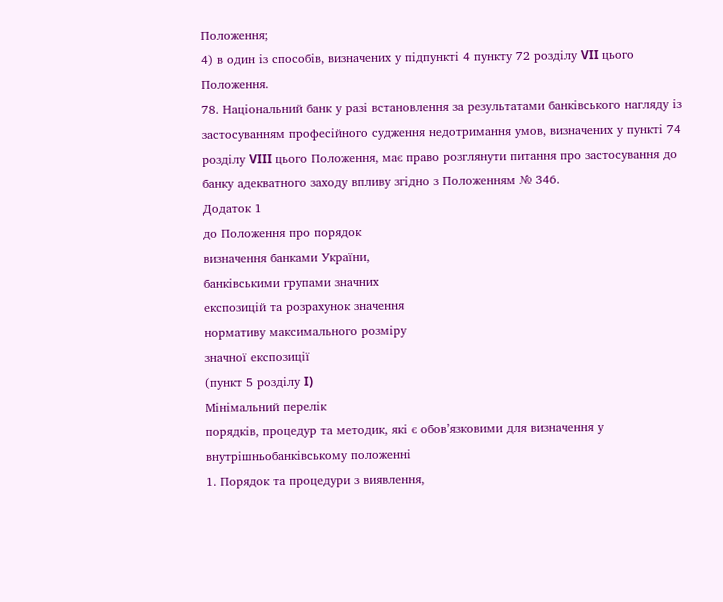Положення;
4) в один із способів, визначених у підпункті 4 пункту 72 розділу VII цього Положення.
78. Національний банк у разі встановлення за результатами банківського нагляду із застосуванням професійного судження недотримання умов, визначених у пункті 74 розділу VIII цього Положення, має право розглянути питання про застосування до банку адекватного заходу впливу згідно з Положенням № 346.
Додаток 1
до Положення про порядок
визначення банками України,
банківськими групами значних
експозицій та розрахунок значення
нормативу максимального розміру
значної експозиції
(пункт 5 розділу I)
Мінімальний перелік
порядків, процедур та методик, які є обов’язковими для визначення у внутрішньобанківському положенні
1. Порядок та процедури з виявлення,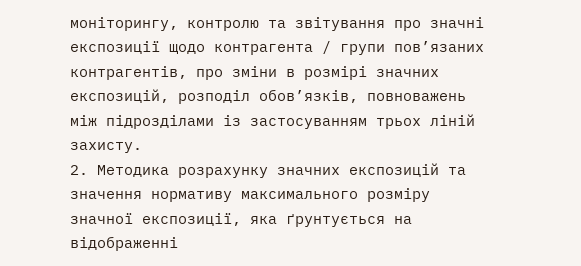моніторингу, контролю та звітування про значні експозиції щодо контрагента / групи пов’язаних контрагентів, про зміни в розмірі значних експозицій, розподіл обов’язків, повноважень між підрозділами із застосуванням трьох ліній захисту.
2. Методика розрахунку значних експозицій та значення нормативу максимального розміру значної експозиції, яка ґрунтується на відображенні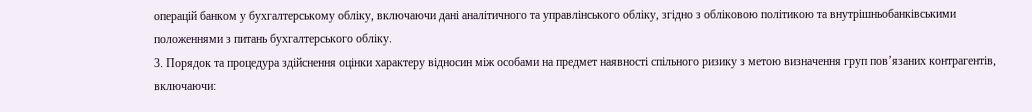операцій банком у бухгалтерському обліку, включаючи дані аналітичного та управлінського обліку, згідно з обліковою політикою та внутрішньобанківськими положеннями з питань бухгалтерського обліку.
3. Порядок та процедура здійснення оцінки характеру відносин між особами на предмет наявності спільного ризику з метою визначення груп пов’язаних контрагентів, включаючи: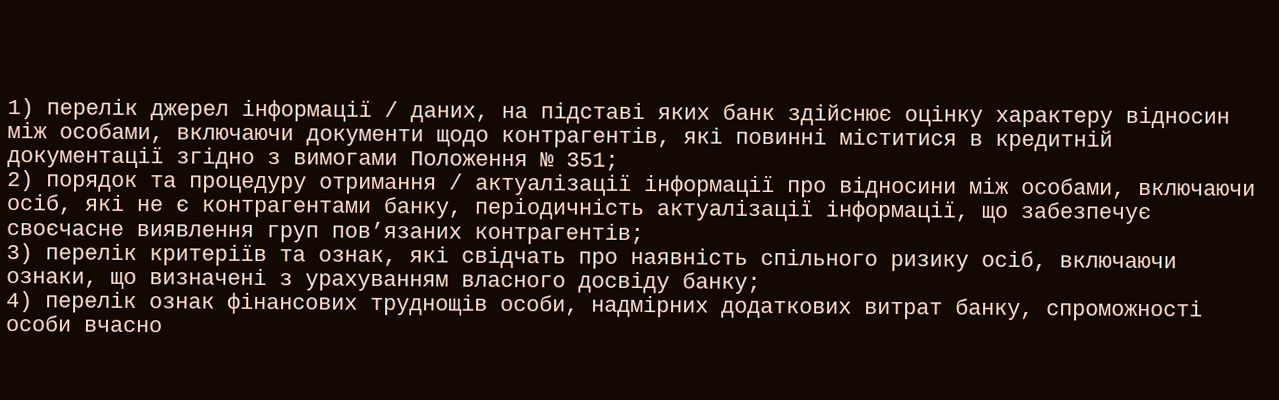1) перелік джерел інформації / даних, на підставі яких банк здійснює оцінку характеру відносин між особами, включаючи документи щодо контрагентів, які повинні міститися в кредитній документації згідно з вимогами Положення № 351;
2) порядок та процедуру отримання / актуалізації інформації про відносини між особами, включаючи осіб, які не є контрагентами банку, періодичність актуалізації інформації, що забезпечує своєчасне виявлення груп пов’язаних контрагентів;
3) перелік критеріїв та ознак, які свідчать про наявність спільного ризику осіб, включаючи ознаки, що визначені з урахуванням власного досвіду банку;
4) перелік ознак фінансових труднощів особи, надмірних додаткових витрат банку, спроможності особи вчасно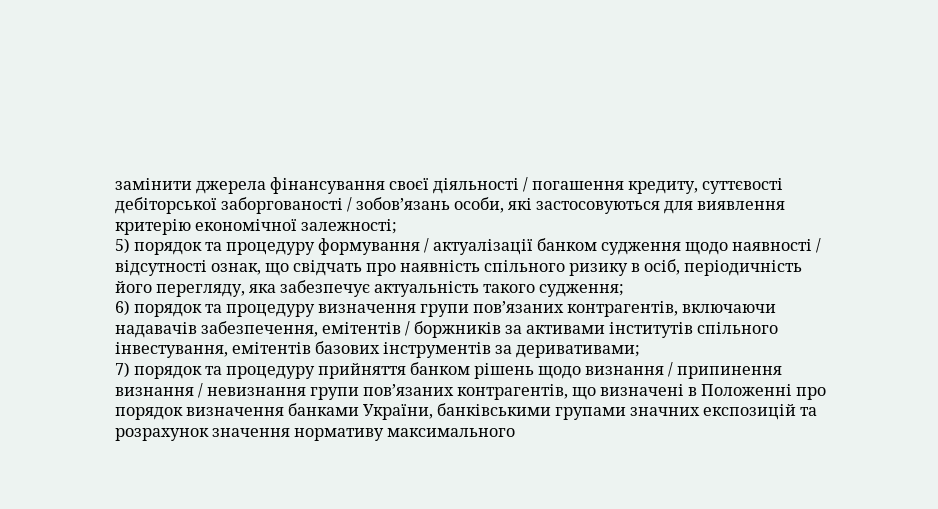замінити джерела фінансування своєї діяльності / погашення кредиту, суттєвості дебіторської заборгованості / зобов’язань особи, які застосовуються для виявлення критерію економічної залежності;
5) порядок та процедуру формування / актуалізації банком судження щодо наявності / відсутності ознак, що свідчать про наявність спільного ризику в осіб, періодичність його перегляду, яка забезпечує актуальність такого судження;
6) порядок та процедуру визначення групи пов’язаних контрагентів, включаючи надавачів забезпечення, емітентів / боржників за активами інститутів спільного інвестування, емітентів базових інструментів за деривативами;
7) порядок та процедуру прийняття банком рішень щодо визнання / припинення визнання / невизнання групи пов’язаних контрагентів, що визначені в Положенні про порядок визначення банками України, банківськими групами значних експозицій та розрахунок значення нормативу максимального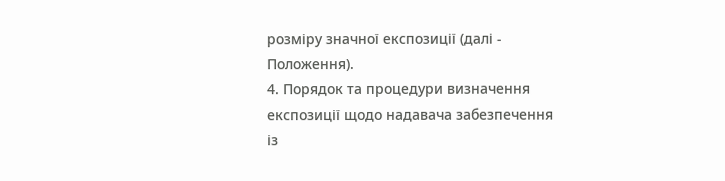розміру значної експозиції (далі - Положення).
4. Порядок та процедури визначення експозиції щодо надавача забезпечення із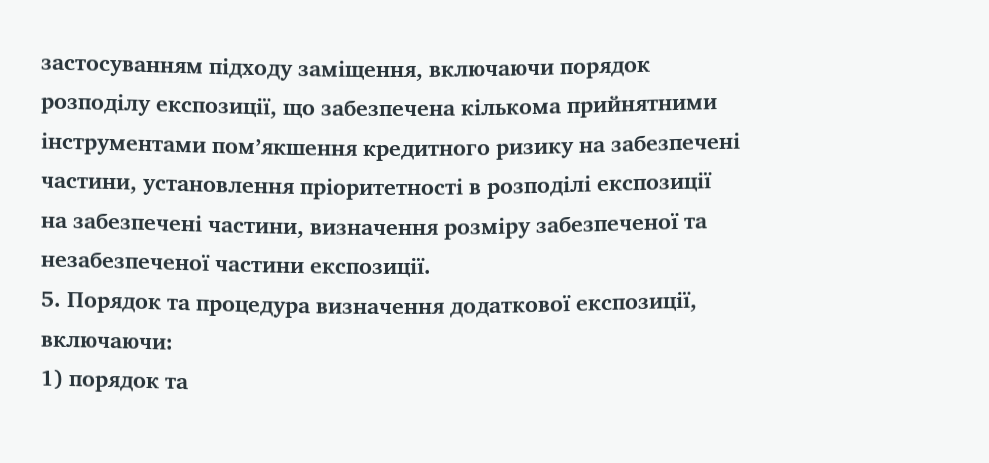застосуванням підходу заміщення, включаючи порядок розподілу експозиції, що забезпечена кількома прийнятними інструментами пом’якшення кредитного ризику на забезпечені частини, установлення пріоритетності в розподілі експозиції на забезпечені частини, визначення розміру забезпеченої та незабезпеченої частини експозиції.
5. Порядок та процедура визначення додаткової експозиції, включаючи:
1) порядок та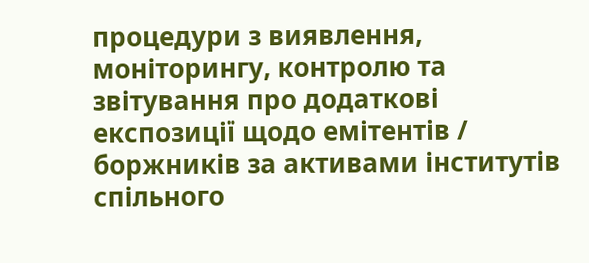процедури з виявлення, моніторингу, контролю та звітування про додаткові експозиції щодо емітентів / боржників за активами інститутів спільного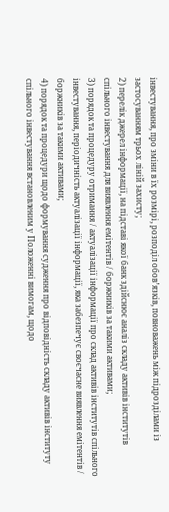інвестування, про зміни в їх розмірі, розподіл обов’язків, повноважень між підрозділами із застосуванням трьох ліній захисту;
2) перелік джерел інформації, на підставі якої банк здійснює аналіз складу активів інститутів спільного інвестування для виявлення емітентів / боржників за такими активами;
3) порядок та процедуру отримання / актуалізації інформації про склад активів інститутів спільного інвестування, періодичність актуалізації інформації, яка забезпечує своєчасне виявлення емітентів / боржників за такими активами;
4) порядок та процедури щодо формування судження про відповідність складу активів інституту спільного інвестування встановленим у Положенні вимогам, щодо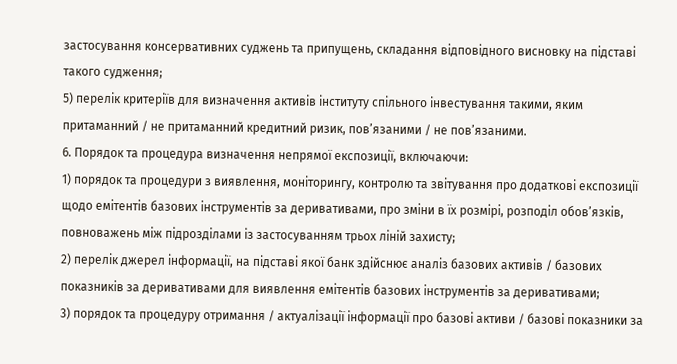застосування консервативних суджень та припущень, складання відповідного висновку на підставі такого судження;
5) перелік критеріїв для визначення активів інституту спільного інвестування такими, яким притаманний / не притаманний кредитний ризик, пов’язаними / не пов’язаними.
6. Порядок та процедура визначення непрямої експозиції, включаючи:
1) порядок та процедури з виявлення, моніторингу, контролю та звітування про додаткові експозиції щодо емітентів базових інструментів за деривативами, про зміни в їх розмірі, розподіл обов’язків, повноважень між підрозділами із застосуванням трьох ліній захисту;
2) перелік джерел інформації, на підставі якої банк здійснює аналіз базових активів / базових показників за деривативами для виявлення емітентів базових інструментів за деривативами;
3) порядок та процедуру отримання / актуалізації інформації про базові активи / базові показники за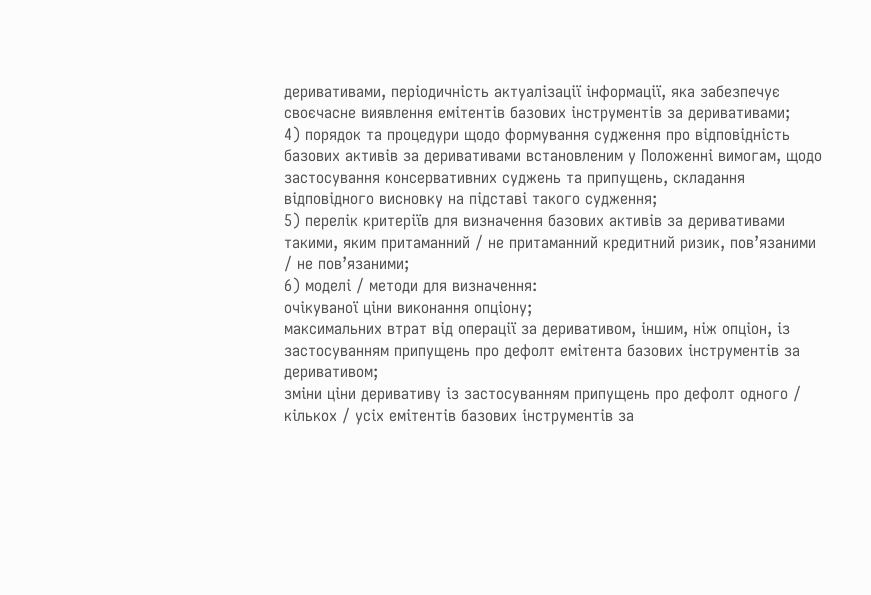деривативами, періодичність актуалізації інформації, яка забезпечує своєчасне виявлення емітентів базових інструментів за деривативами;
4) порядок та процедури щодо формування судження про відповідність базових активів за деривативами встановленим у Положенні вимогам, щодо застосування консервативних суджень та припущень, складання відповідного висновку на підставі такого судження;
5) перелік критеріїв для визначення базових активів за деривативами такими, яким притаманний / не притаманний кредитний ризик, пов’язаними / не пов’язаними;
6) моделі / методи для визначення:
очікуваної ціни виконання опціону;
максимальних втрат від операції за деривативом, іншим, ніж опціон, із застосуванням припущень про дефолт емітента базових інструментів за деривативом;
зміни ціни деривативу із застосуванням припущень про дефолт одного / кількох / усіх емітентів базових інструментів за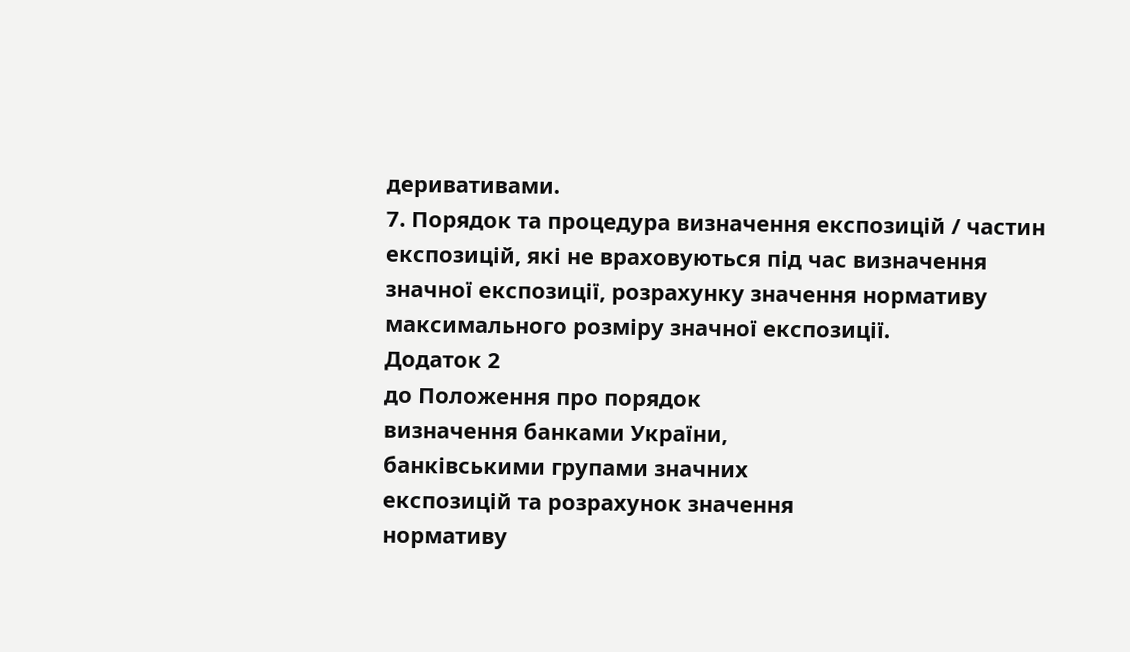деривативами.
7. Порядок та процедура визначення експозицій / частин експозицій, які не враховуються під час визначення значної експозиції, розрахунку значення нормативу максимального розміру значної експозиції.
Додаток 2
до Положення про порядок
визначення банками України,
банківськими групами значних
експозицій та розрахунок значення
нормативу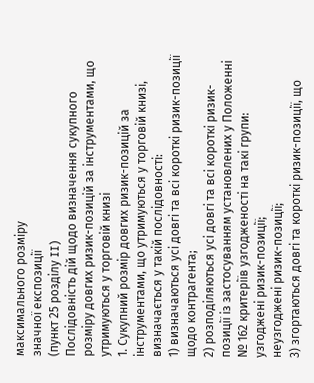максимального розміру
значної експозиції
(пункт 25 розділу II)
Послідовність дій щодо визначення сукупного розміру довгих ризик-позицій за інструментами, що утримуються у торговій книзі
1. Сукупний розмір довгих ризик-позицій за інструментами, що утримуються у торговій книзі, визначається у такій послідовності:
1) визначаються усі довгі та всі короткі ризик-позиції щодо контрагента;
2) розподіляються усі довгі та всі короткі ризик-позиції із застосуванням установлених у Положенні № 162 критеріїв узгодженості на такі групи:
узгоджені ризик-позиції;
неузгоджені ризик-позиції;
3) згортаються довгі та короткі ризик-позиції, що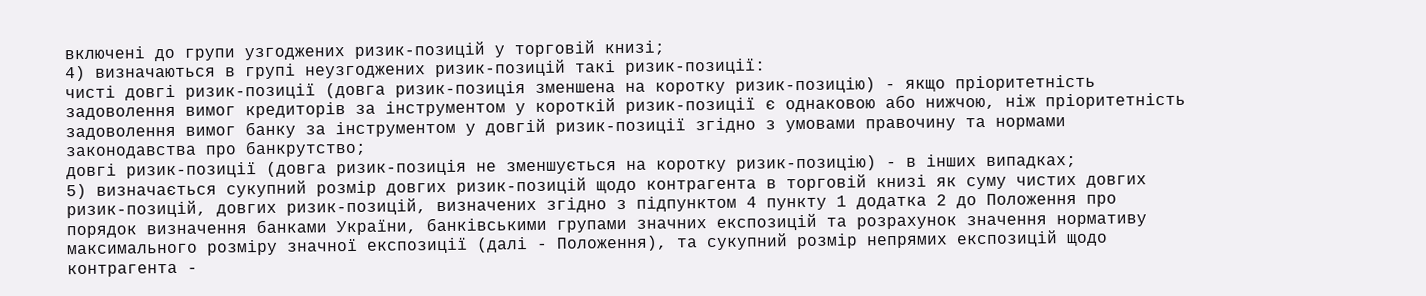включені до групи узгоджених ризик-позицій у торговій книзі;
4) визначаються в групі неузгоджених ризик-позицій такі ризик-позиції:
чисті довгі ризик-позиції (довга ризик-позиція зменшена на коротку ризик-позицію) - якщо пріоритетність задоволення вимог кредиторів за інструментом у короткій ризик-позиції є однаковою або нижчою, ніж пріоритетність задоволення вимог банку за інструментом у довгій ризик-позиції згідно з умовами правочину та нормами законодавства про банкрутство;
довгі ризик-позиції (довга ризик-позиція не зменшується на коротку ризик-позицію) - в інших випадках;
5) визначається сукупний розмір довгих ризик-позицій щодо контрагента в торговій книзі як суму чистих довгих ризик-позицій, довгих ризик-позицій, визначених згідно з підпунктом 4 пункту 1 додатка 2 до Положення про порядок визначення банками України, банківськими групами значних експозицій та розрахунок значення нормативу максимального розміру значної експозиції (далі - Положення), та сукупний розмір непрямих експозицій щодо контрагента -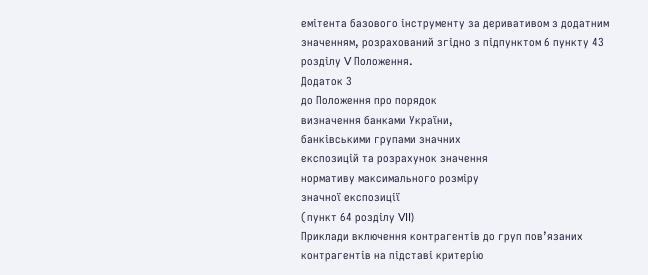емітента базового інструменту за деривативом з додатним значенням, розрахований згідно з підпунктом 6 пункту 43 розділу V Положення.
Додаток 3
до Положення про порядок
визначення банками України,
банківськими групами значних
експозицій та розрахунок значення
нормативу максимального розміру
значної експозиції
(пункт 64 розділу VII)
Приклади включення контрагентів до груп пов’язаних контрагентів на підставі критерію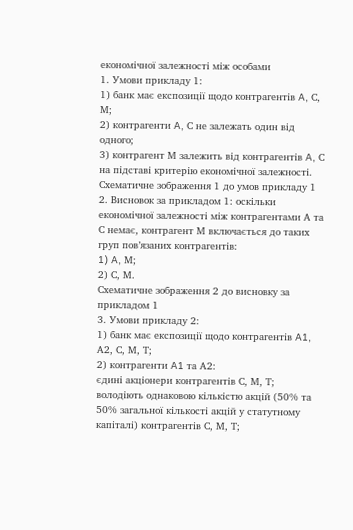економічної залежності між особами
1. Умови прикладу 1:
1) банк має експозиції щодо контрагентів A, С, М;
2) контрагенти A, С не залежать один від одного;
3) контрагент М залежить від контрагентів A, С на підставі критерію економічної залежності.
Cхематичне зображення 1 до умов прикладу 1
2. Висновок за прикладом 1: оскільки економічної залежності між контрагентами А та С немає, контрагент М включається до таких груп пов’язаних контрагентів:
1) A, М;
2) С, М.
Схематичне зображення 2 до висновку за прикладом 1
3. Умови прикладу 2:
1) банк має експозиції щодо контрагентів A1, А2, С, М, Т;
2) контрагенти A1 та А2:
єдині акціонери контрагентів С, М, Т;
володіють однаковою кількістю акцій (50% та 50% загальної кількості акцій у статутному капіталі) контрагентів С, М, Т;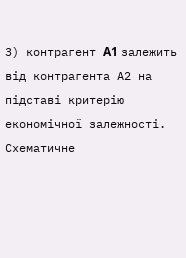3) контрагент A1 залежить від контрагента А2 на підставі критерію економічної залежності.
Cхематичне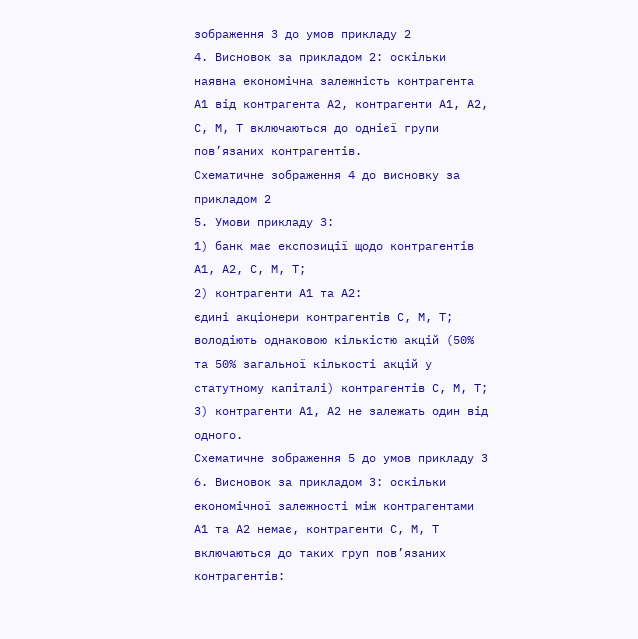зображення 3 до умов прикладу 2
4. Висновок за прикладом 2: оскільки наявна економічна залежність контрагента А1 від контрагента А2, контрагенти A1, А2, С, М, Т включаються до однієї групи пов’язаних контрагентів.
Схематичне зображення 4 до висновку за прикладом 2
5. Умови прикладу 3:
1) банк має експозиції щодо контрагентів A1, А2, С, М, Т;
2) контрагенти A1 та А2:
єдині акціонери контрагентів С, М, Т;
володіють однаковою кількістю акцій (50% та 50% загальної кількості акцій у статутному капіталі) контрагентів С, М, Т;
3) контрагенти A1, А2 не залежать один від одного.
Cхематичне зображення 5 до умов прикладу 3
6. Висновок за прикладом 3: оскільки економічної залежності між контрагентами А1 та А2 немає, контрагенти С, М, Т включаються до таких груп пов’язаних контрагентів: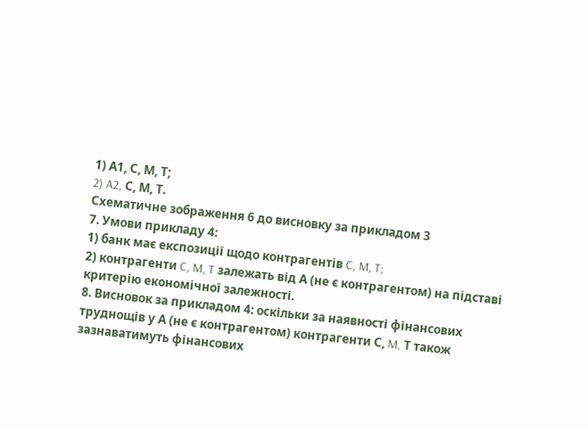1) А1, С, М, Т;
2) A2, С, М, Т.
Схематичне зображення 6 до висновку за прикладом 3
7. Умови прикладу 4:
1) банк має експозиції щодо контрагентів C, M, T;
2) контрагенти C, M, T залежать від А (не є контрагентом) на підставі критерію економічної залежності.
8. Висновок за прикладом 4: оскільки за наявності фінансових труднощів у А (не є контрагентом) контрагенти С, M, Т також зазнаватимуть фінансових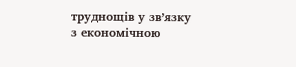труднощів у зв’язку з економічною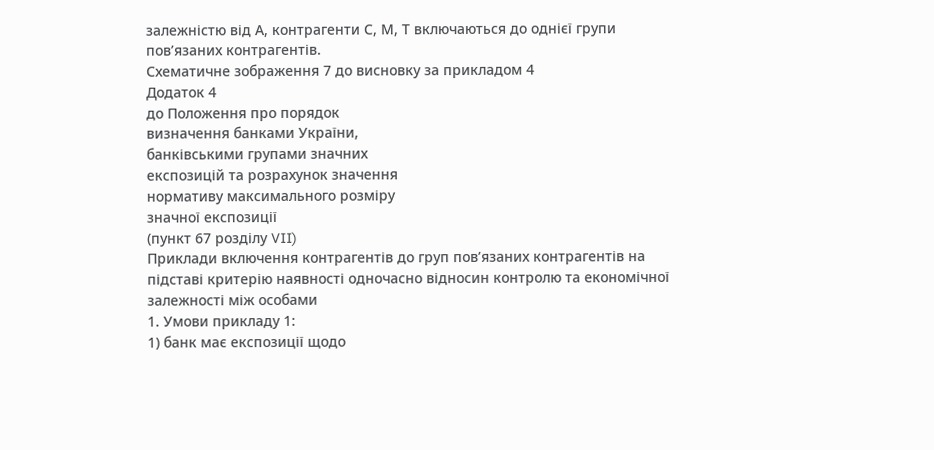залежністю від А, контрагенти С, М, Т включаються до однієї групи пов’язаних контрагентів.
Схематичне зображення 7 до висновку за прикладом 4
Додаток 4
до Положення про порядок
визначення банками України,
банківськими групами значних
експозицій та розрахунок значення
нормативу максимального розміру
значної експозиції
(пункт 67 розділу VII)
Приклади включення контрагентів до груп пов’язаних контрагентів на підставі критерію наявності одночасно відносин контролю та економічної залежності між особами
1. Умови прикладу 1:
1) банк має експозиції щодо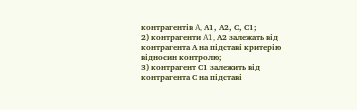контрагентів A, А1, А2, С, С1;
2) контрагенти A1, А2 залежать від контрагента А на підставі критерію відносин контролю;
3) контрагент С1 залежить від контрагента С на підставі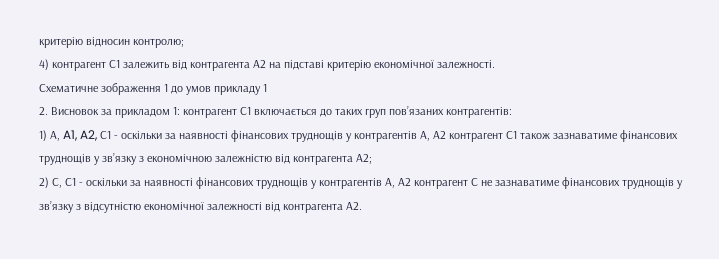критерію відносин контролю;
4) контрагент С1 залежить від контрагента А2 на підставі критерію економічної залежності.
Cхематичне зображення 1 до умов прикладу 1
2. Висновок за прикладом 1: контрагент С1 включається до таких груп пов’язаних контрагентів:
1) А, A1, A2, С1 - оскільки за наявності фінансових труднощів у контрагентів А, А2 контрагент С1 також зазнаватиме фінансових труднощів у зв’язку з економічною залежністю від контрагента А2;
2) С, С1 - оскільки за наявності фінансових труднощів у контрагентів А, А2 контрагент С не зазнаватиме фінансових труднощів у зв’язку з відсутністю економічної залежності від контрагента А2.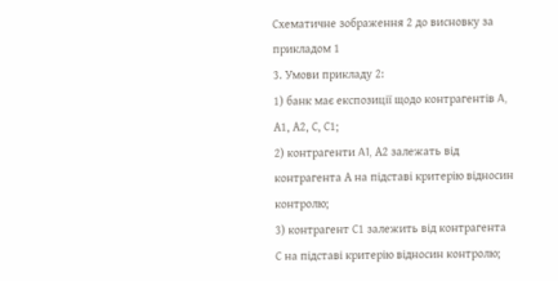Схематичне зображення 2 до висновку за прикладом 1
3. Умови прикладу 2:
1) банк має експозиції щодо контрагентів A, А1, А2, С, С1;
2) контрагенти A1, А2 залежать від контрагента А на підставі критерію відносин контролю;
3) контрагент С1 залежить від контрагента С на підставі критерію відносин контролю;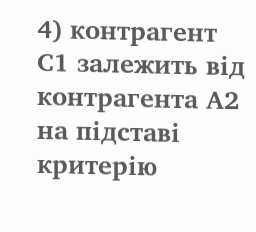4) контрагент С1 залежить від контрагента А2 на підставі критерію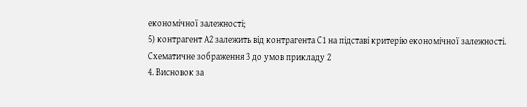економічної залежності;
5) контрагент А2 залежить від контрагента С1 на підставі критерію економічної залежності.
Cхематичне зображення 3 до умов прикладу 2
4. Висновок за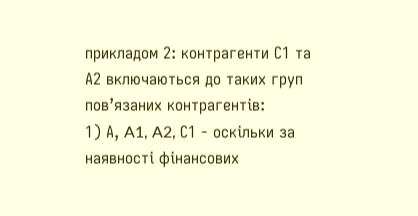прикладом 2: контрагенти С1 та А2 включаються до таких груп пов’язаних контрагентів:
1) А, A1, A2, С1 - оскільки за наявності фінансових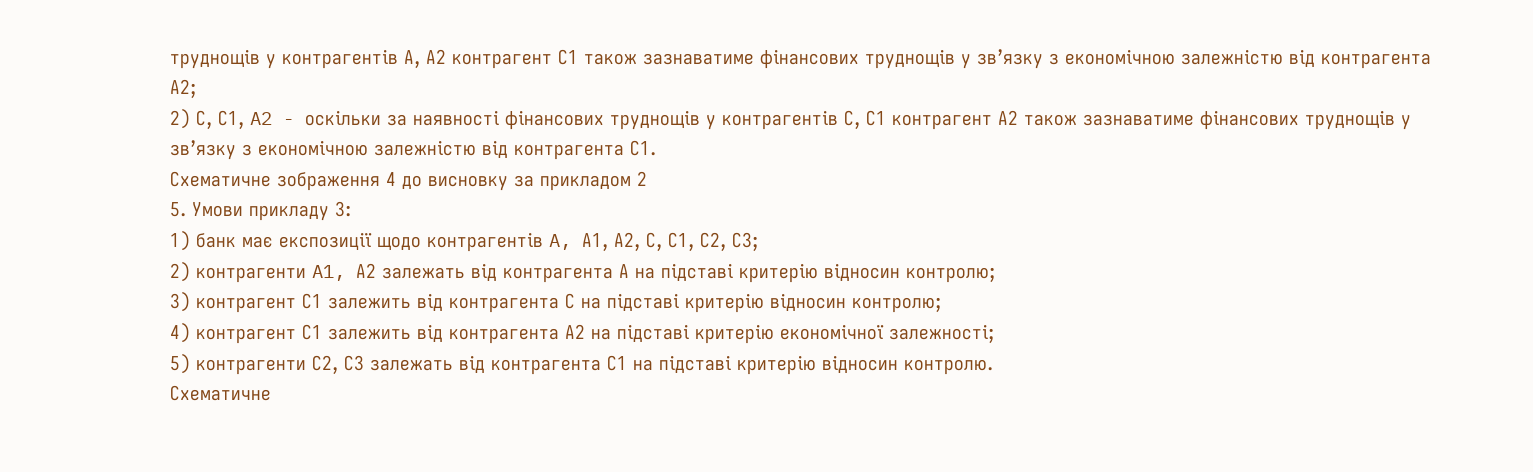труднощів у контрагентів А, А2 контрагент С1 також зазнаватиме фінансових труднощів у зв’язку з економічною залежністю від контрагента А2;
2) С, С1, A2 - оскільки за наявності фінансових труднощів у контрагентів С, С1 контрагент А2 також зазнаватиме фінансових труднощів у зв’язку з економічною залежністю від контрагента С1.
Схематичне зображення 4 до висновку за прикладом 2
5. Умови прикладу 3:
1) банк має експозиції щодо контрагентів A, А1, А2, С, С1, С2, С3;
2) контрагенти A1, А2 залежать від контрагента А на підставі критерію відносин контролю;
3) контрагент С1 залежить від контрагента С на підставі критерію відносин контролю;
4) контрагент С1 залежить від контрагента А2 на підставі критерію економічної залежності;
5) контрагенти С2, С3 залежать від контрагента С1 на підставі критерію відносин контролю.
Cхематичне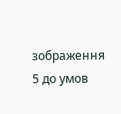зображення 5 до умов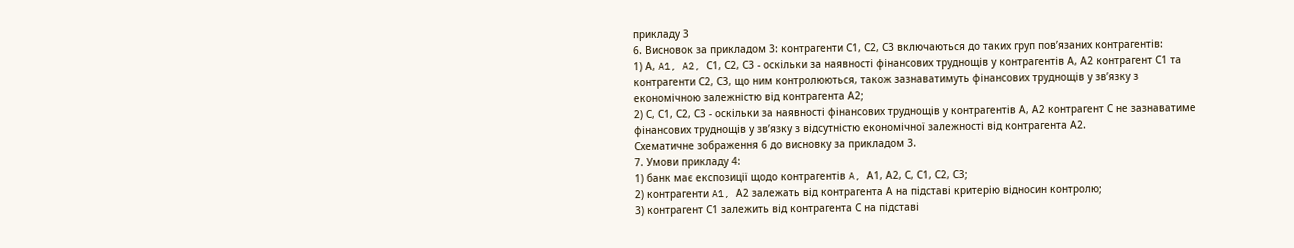прикладу 3
6. Висновок за прикладом 3: контрагенти С1, С2, С3 включаються до таких груп пов’язаних контрагентів:
1) А, A1, A2, С1, С2, С3 - оскільки за наявності фінансових труднощів у контрагентів А, А2 контрагент С1 та контрагенти С2, С3, що ним контролюються, також зазнаватимуть фінансових труднощів у зв’язку з економічною залежністю від контрагента А2;
2) С, С1, С2, С3 - оскільки за наявності фінансових труднощів у контрагентів А, А2 контрагент С не зазнаватиме фінансових труднощів у зв’язку з відсутністю економічної залежності від контрагента А2.
Схематичне зображення 6 до висновку за прикладом 3.
7. Умови прикладу 4:
1) банк має експозиції щодо контрагентів A, А1, А2, С, С1, С2, С3;
2) контрагенти A1, А2 залежать від контрагента А на підставі критерію відносин контролю;
3) контрагент С1 залежить від контрагента С на підставі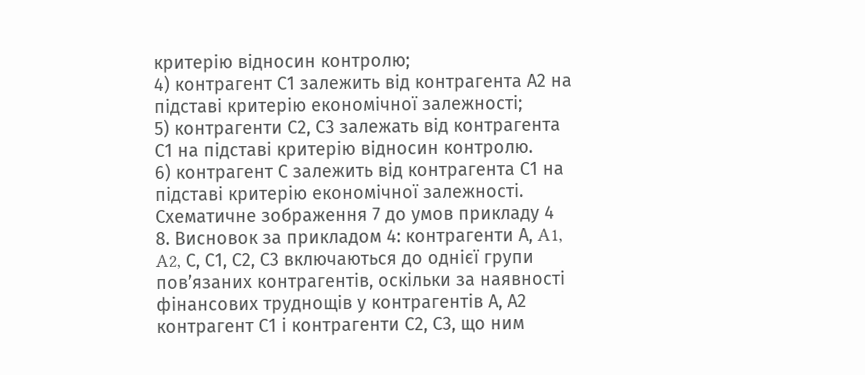критерію відносин контролю;
4) контрагент С1 залежить від контрагента А2 на підставі критерію економічної залежності;
5) контрагенти С2, С3 залежать від контрагента С1 на підставі критерію відносин контролю.
6) контрагент С залежить від контрагента С1 на підставі критерію економічної залежності.
Cхематичне зображення 7 до умов прикладу 4
8. Висновок за прикладом 4: контрагенти А, A1, A2, С, С1, С2, С3 включаються до однієї групи пов’язаних контрагентів, оскільки за наявності фінансових труднощів у контрагентів А, А2 контрагент С1 і контрагенти С2, С3, що ним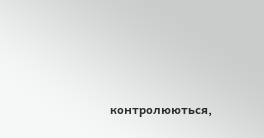контролюються,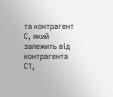та контрагент С, який залежить від контрагента С1,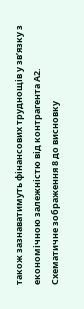також зазнаватимуть фінансових труднощів у зв’язку з економічною залежністю від контрагента А2.
Схематичне зображення 8 до висновку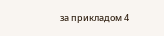за прикладом 4